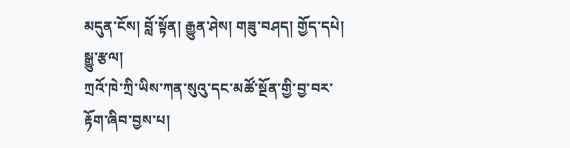མདུན་ངོས། བློ་སྟོན། རྒྱུན་ཤེས། གཟུ་བཤད། གྱོད་དཔེ། སྒྱུ་རྩལ།
ཀྲའོ་ཁེ་ཀྲི་ཡིས་ཀན་སུའུ་དང་མཚོ་སྔོན་གྱི་བྱ་བར་རྟོག་ཞིབ་བྱས་པ།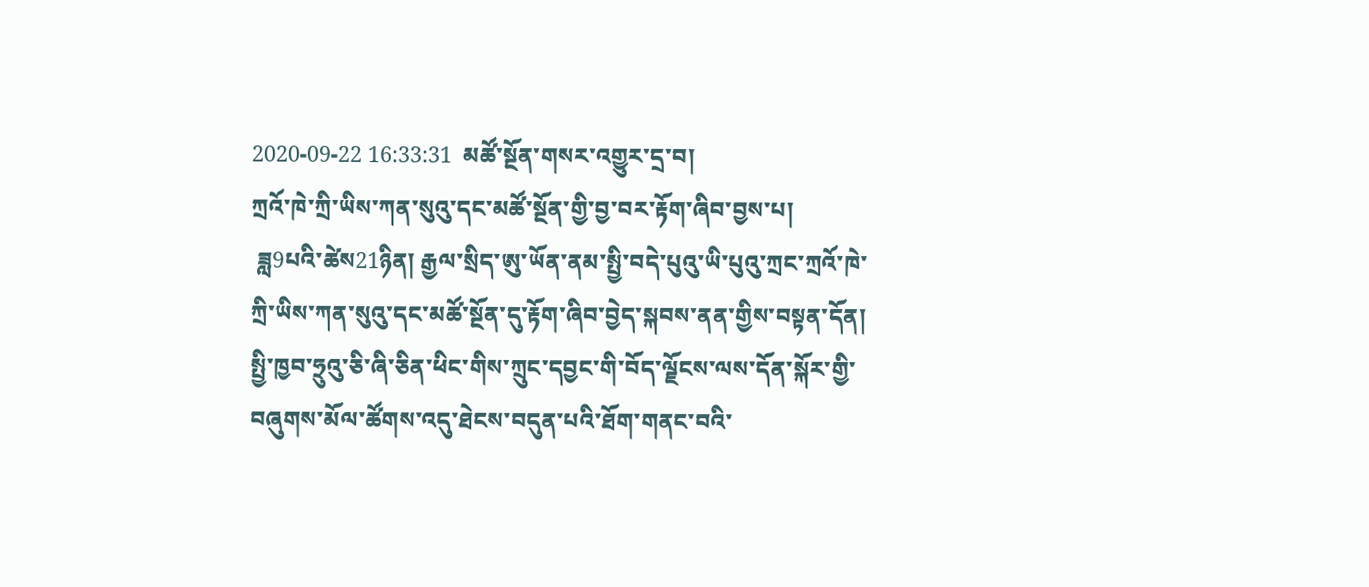2020-09-22 16:33:31  མཚོ་སྔོན་གསར་འགྱུར་དྲ་བ།
ཀྲའོ་ཁེ་ཀྲི་ཡིས་ཀན་སུའུ་དང་མཚོ་སྔོན་གྱི་བྱ་བར་རྟོག་ཞིབ་བྱས་པ།
 ཟླ9པའི་ཚེས21ཉིན། རྒྱལ་སྲིད་ཨུ་ཡོན་ནམ་སྤྱི་བདེ་པུའུ་ཡི་པུའུ་ཀྲང་ཀྲའོ་ཁེ་ཀྲི་ཡིས་ཀན་སུའུ་དང་མཚོ་སྔོན་དུ་རྟོག་ཞིབ་བྱེད་སྐབས་ནན་གྱིས་བསྟན་དོན། སྤྱི་ཁྱབ་ཧྲུའུ་ཅི་ཞི་ཅིན་ཕིང་གིས་ཀྲུང་དབྱང་གི་བོད་ལྗོངས་ལས་དོན་སྐོར་གྱི་བཞུགས་མོལ་ཚོགས་འདུ་ཐེངས་བདུན་པའི་ཐོག་གནང་བའི་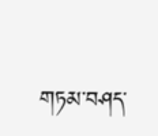གཏམ་བཤད་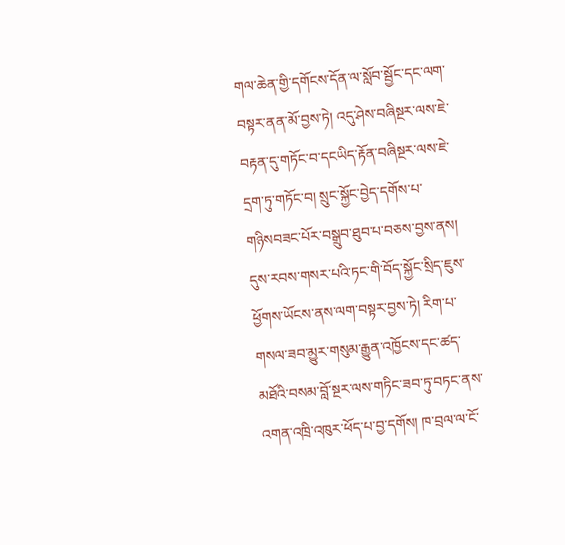གལ་ཆེན་གྱི་དགོངས་དོན་ལ་སློབ་སྦྱོང་དང་ལག་བསྟར་ནན་མོ་བྱས་ཏེ། འདུ་ཤེས་བཞིསྔར་ལས་ཇེ་བརྟན་དུ་གཏོང་བ་དངཡིད་རྟོན་བཞིསྔར་ལས་ཇེ་དྲག་ཏུ་གཏོང་བ། སྲུང་སྐྱོང་བྱེད་དགོས་པ་གཉིསབཟང་པོར་བསྒྲུབ་ཐུབ་པ་བཅས་བྱས་ནས། དུས་རབས་གསར་པའི་ཏང་གི་བོད་སྐྱོང་སྲིད་ཇུས་ཕྱོགས་ཡོངས་ནས་ལག་བསྟར་བྱས་ཏེ། རིག་པ་གསལ་ཟབ་མྱུར་གསུམ་རྒྱུན་འཁྱོངས་དང་ཚད་མཐོའི་བསམ་བློ་སྔར་ལས་གཏིང་ཟབ་ཏུ་བཏང་ནས་འགན་འཁྲི་འཁུར་ཕོད་པ་བྱ་དགོས། ཁ་བྲལ་ལ་ངོ་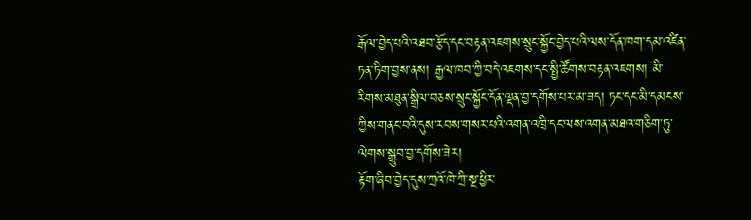རྒོལ་བྱེད་པའི་འཐབ་རྩོད་དང་བརྟན་འཇགས་སྲུང་སྐྱོང་བྱེད་པའི་ལས་དོན་ཁག་དམ་འཛིན་ཏན་ཏིག་བྱས་ནས། རྒྱལ་ཁབ་ཀྱི་བདེ་འཇགས་དང་སྤྱི་ཚོགས་བརྟན་འཇགས། མི་རིགས་མཐུན་སྒྲིལ་བཅས་སྲུང་སྐྱོང་དོན་ལྡན་བྱ་དགོས་པར་མ་ཟད། ཏང་དང་མི་དམངས་ཀྱིས་གནང་བའི་དུས་རབས་གསར་པའི་འགན་འཁྲི་དང་ལས་འགན་མཐའ་གཅིག་ཏུ་ལེགས་སྒྲུབ་བྱ་དགོས་ཟེར།
རྟོག་ཞིབ་བྱེད་དུས་ཀྲའོ་ཁེ་ཀྲི་སྔ་ཕྱིར་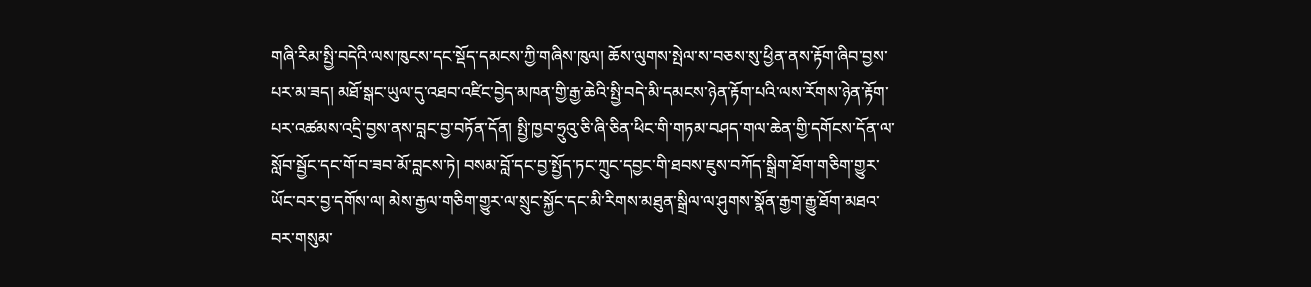གཞི་རིམ་སྤྱི་བདེའི་ལས་ཁུངས་དང་སྡོད་དམངས་ཀྱི་གཞིས་ཁུལ། ཆོས་ལུགས་སྤེལ་ས་བཅས་སུ་ཕྱིན་ནས་རྟོག་ཞིབ་བྱས་པར་མ་ཟད། མཐོ་སྒང་ཡུལ་དུ་འཐབ་འཛིང་བྱེད་མཁན་གྱི་རྒྱ་ཆེའི་སྤྱི་བདེ་མི་དམངས་ཉེན་རྟོག་པའི་ལས་རོགས་ཉེན་རྟོག་པར་འཚམས་འདྲི་བྱས་ནས་བླང་བྱ་བཏོན་དོན། སྤྱི་ཁྱབ་ཧྲུའུ་ཅི་ཞི་ཅིན་ཕིང་གི་གཏམ་བཤད་གལ་ཆེན་གྱི་དགོངས་དོན་ལ་སློབ་སྦྱོང་དང་གོ་བ་ཟབ་མོ་བླངས་ཏེ། བསམ་བློ་དང་བྱ་སྤྱོད་ཏང་ཀྲུང་དབྱང་གི་ཐབས་ཇུས་བཀོད་སྒྲིག་ཐོག་གཅིག་གྱུར་ཡོང་བར་བྱ་དགོས་ལ། མེས་རྒྱལ་གཅིག་གྱུར་ལ་སྲུང་སྐྱོང་དང་མི་རིགས་མཐུན་སྒྲིལ་ལ་ཤུགས་སྣོན་རྒྱག་རྒྱུ་ཐོག་མཐའ་བར་གསུམ་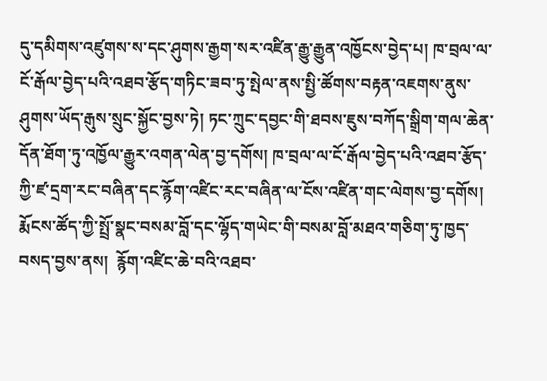དུ་དམིགས་འཛུགས་ས་དང་ཤུགས་རྒྱག་སར་འཛིན་རྒྱུ་རྒྱུན་འཁྱོངས་བྱེད་པ། ཁ་བྲལ་ལ་ངོ་རྒོལ་བྱེད་པའི་འཐབ་རྩོད་གཏིང་ཟབ་ཏུ་སྤེལ་ནས་སྤྱི་ཚོགས་བརྟན་འཇགས་ནུས་ཤུགས་ཡོད་རྒུས་སྲུང་སྐྱོང་བྱས་ཏེ། ཏང་ཀྲུང་དབྱང་གི་ཐབས་ཇུས་བཀོད་སྒྲིག་གལ་ཆེན་དོན་ཐོག་ཏུ་འཁྱོལ་རྒྱུར་འགན་ལེན་བྱ་དགོས། ཁ་བྲལ་ལ་ངོ་རྒོལ་བྱེད་པའི་འཐབ་རྩོད་ཀྱི་ཛ་དྲག་རང་བཞིན་དང་རྙོག་འཛིང་རང་བཞིན་ལ་ངོས་འཛིན་གང་ལེགས་བྱ་དགོས། རྨོངས་ཚོད་ཀྱི་སྤྲོ་སྣང་བསམ་བློ་དང་ལྷོད་གཡེང་གི་བསམ་བློ་མཐའ་གཅིག་ཏུ་ཁྱད་བསད་བྱས་ནས།  རྙོག་འཛིང་ཆེ་བའི་འཐབ་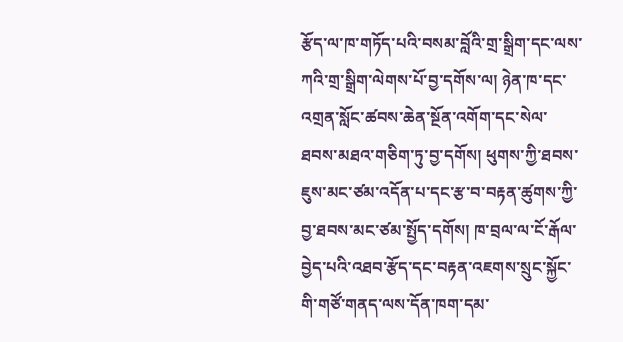རྩོད་ལ་ཁ་གཏོད་པའི་བསམ་བློའི་གྲ་སྒྲིག་དང་ལས་ཀའི་གྲ་སྒྲིག་ལེགས་པོ་བྱ་དགོས་ལ། ཉེན་ཁ་དང་འགྲན་སློང་ཚབས་ཆེན་སྔོན་འགོག་དང་སེལ་ཐབས་མཐའ་གཅིག་ཏུ་བྱ་དགོས། ཕུགས་ཀྱི་ཐབས་ཇུས་མང་ཙམ་འདོན་པ་དང་རྩ་བ་བརྟན་ཚུགས་ཀྱི་བྱ་ཐབས་མང་ཙམ་སྤྱོད་དགོས། ཁ་བྲལ་ལ་ངོ་རྒོལ་བྱེད་པའི་འཐབ་རྩོད་དང་བརྟན་འཇགས་སྲུང་སྐྱོང་གི་གཙོ་གནད་ལས་དོན་ཁག་དམ་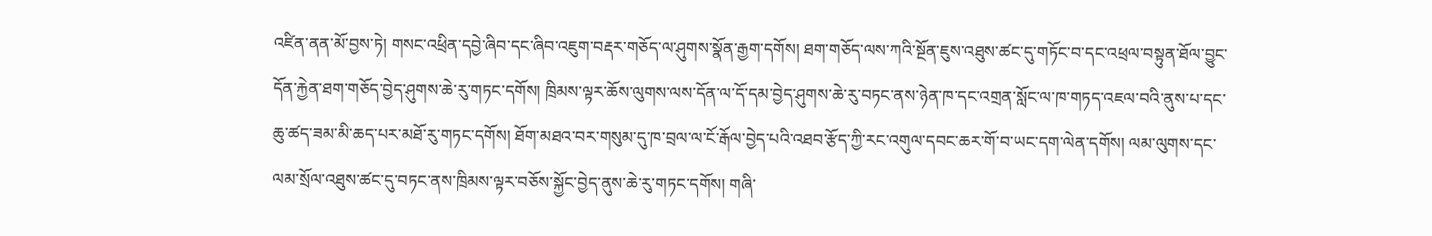འཛིན་ནན་མོ་བྱས་ཏེ། གསང་འཕྲིན་དབྱེ་ཞིབ་དང་ཞིབ་འཇུག་བརྡར་གཅོད་ལ་ཤུགས་སྣོན་རྒྱག་དགོས། ཐག་གཅོད་ལས་ཀའི་སྔོན་ཇུས་འཐུས་ཚང་དུ་གཏོང་བ་དང་འཕྲལ་བསྟུན་ཐོལ་བྱུང་དོན་རྐྱེན་ཐག་གཅོད་བྱེད་ཤུགས་ཆེ་རུ་གཏང་དགོས། ཁྲིམས་ལྟར་ཆོས་ལུགས་ལས་དོན་ལ་དོ་དམ་བྱེད་ཤུགས་ཆེ་རུ་བཏང་ནས་ཉེན་ཁ་དང་འགྲན་སློང་ལ་ཁ་གཏད་འཇལ་བའི་ནུས་པ་དང་ཆུ་ཚད་ཟམ་མི་ཆད་པར་མཐོ་རུ་གཏང་དགོས། ཐོག་མཐའ་བར་གསུམ་དུ་ཁ་བྲལ་ལ་ངོ་རྒོལ་བྱེད་པའི་འཐབ་རྩོད་ཀྱི་རང་འགུལ་དབང་ཆར་གོ་བ་ཡང་དག་ལེན་དགོས། ལམ་ལུགས་དང་ལམ་སྲོལ་འཐུས་ཚང་དུ་བཏང་ནས་ཁྲིམས་ལྟར་བཅོས་སྐྱོང་བྱེད་ནུས་ཆེ་རུ་གཏང་དགོས། གཞི་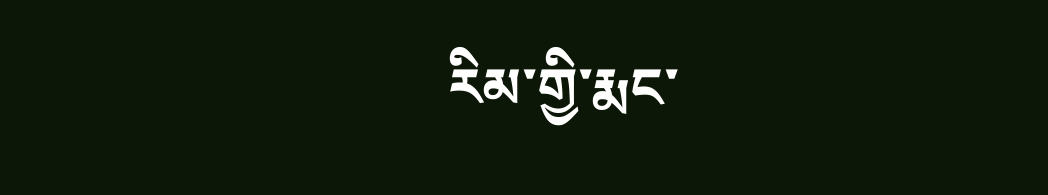རིམ་གྱི་རྨང་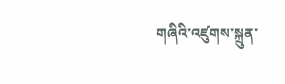གཞིའི་འཛུགས་སྐྲུན་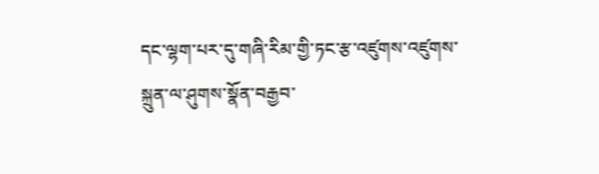དང་ལྷག་པར་དུ་གཞི་རིམ་གྱི་ཏང་རྩ་འཛུགས་འཛུགས་སྐྲུན་ལ་ཤུགས་སྣོན་བརྒྱབ་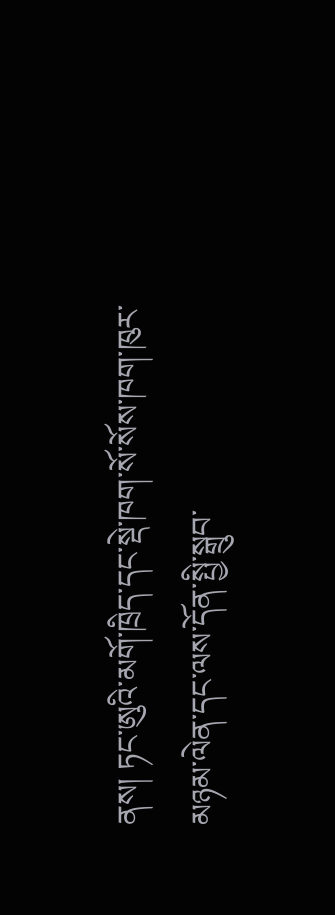ནས། ཏང་ཨུའི་མགོ་ཁྲིད་དང་སྡེ་ཁག་སོ་སོས་ཁག་ཁུར་མཉམ་ལེན་དང་ལས་དོན་སྤྱི་སྒྲུབ་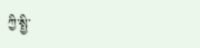ཀྱི་སྤྱི་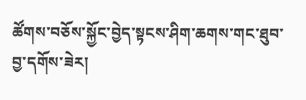ཚོགས་བཅོས་སྐྱོང་བྱེད་སྟངས་ཤིག་ཆགས་གང་ཐུབ་བྱ་དགོས་ཟེར།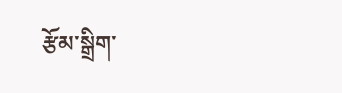རྩོམ་སྒྲིག་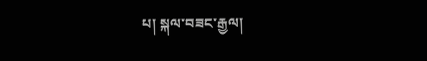པ། སྐལ་བཟང་རྒྱལ།